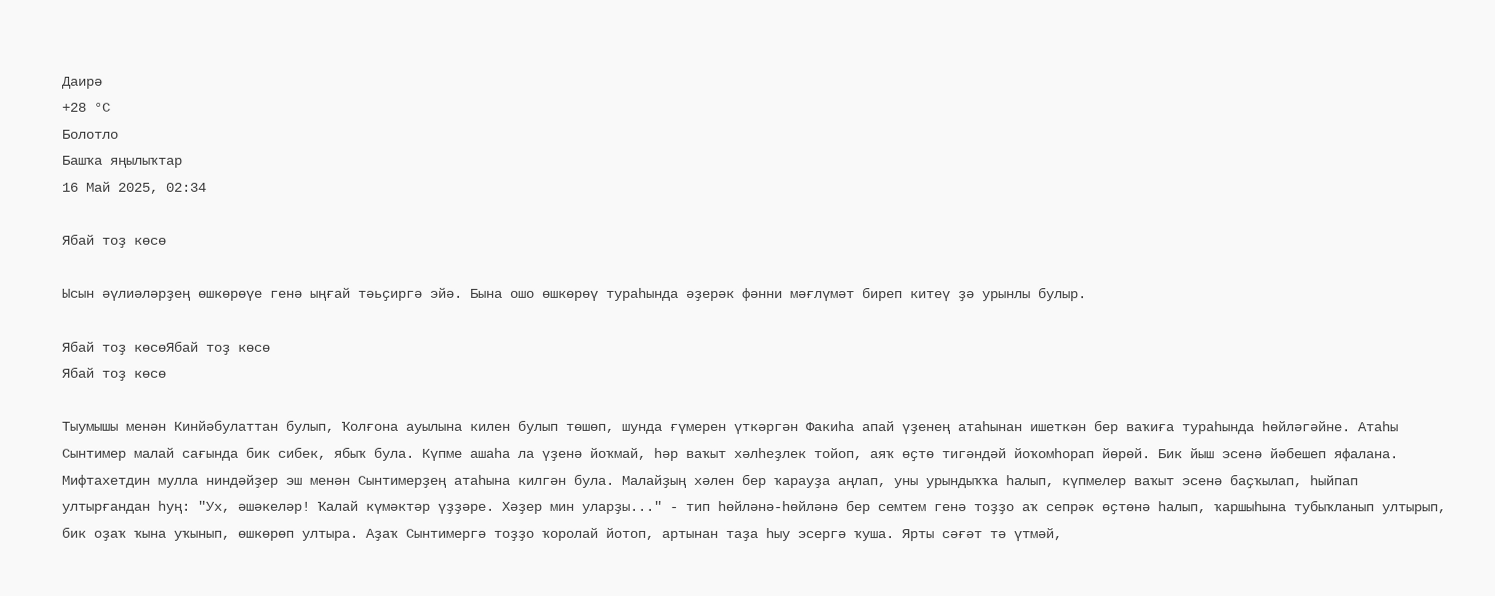Даирә
+28 °С
Болотло
Башҡа яңылыҡтар
16 Май 2025, 02:34

Ябай тоҙ көсө

Ысын әүлиәләрҙең өшкөрөүе генә ыңғай тәьҫиргә эйә. Бына ошо өшкөрөү тураһында әҙерәк фәнни мәғлүмәт биреп китеү ҙә урынлы булыр.

Ябай тоҙ көсөЯбай тоҙ көсө
Ябай тоҙ көсө

Тыумышы менән Кинйәбулаттан булып, Ҡолғона ауылына килен булып төшөп, шунда ғүмерен үткәргән Факиһа апай үҙенең атаһынан ишеткән бер ваҡиға тураһында һөйләгәйне. Атаһы Сынтимер малай сағында бик сибек, ябыҡ була. Күпме ашаһа ла үҙенә йоҡмай, һәр ваҡыт хәлһеҙлек тойоп, аяҡ өҫтө тигәндәй йоҡомһорап йөрөй. Бик йыш эсенә йәбешеп яфалана. Мифтахетдин мулла ниндәйҙер эш менән Сынтимерҙең атаһына килгән була. Малайҙың хәлен бер ҡарауҙа аңлап, уны урындыҡҡа һалып, күпмелер ваҡыт эсенә баҫҡылап, һыйпап ултырғандан һуң: "Ух, әшәкеләр! Ҡалай күмәктәр үҙҙәре. Хәҙер мин уларҙы..." - тип һөйләнә-һөйләнә бер семтем генә тоҙҙо аҡ сепрәк өҫтөнә һалып, ҡаршыһына тубыҡланып ултырып, бик оҙаҡ ҡына уҡынып, өшкөрөп ултыра. Аҙаҡ Сынтимергә тоҙҙо ҡоролай йотоп, артынан таҙа һыу эсергә ҡуша. Ярты сәғәт тә үтмәй,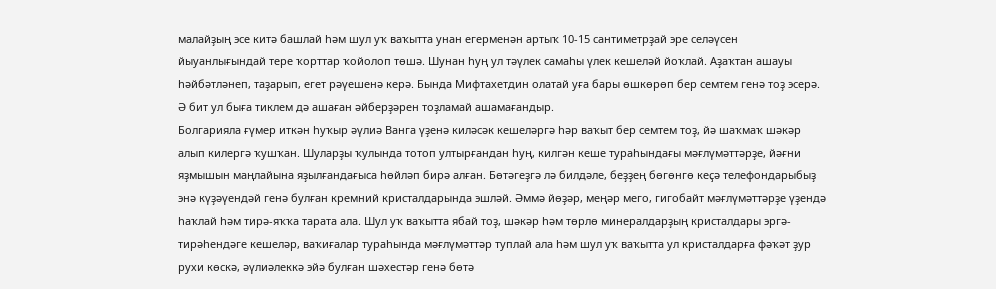малайҙың эсе китә башлай һәм шул уҡ ваҡытта унан егерменән артыҡ 10-15 сантиметрҙай эре селәүсен йыуанлығындай тере ҡорттар ҡойолоп төшә. Шунан һуң ул тәүлек самаһы үлек кешеләй йоҡлай. Аҙаҡтан ашауы һәйбәтләнеп, таҙарып, егет рәүешенә керә. Бында Мифтахетдин олатай уға бары өшкөрөп бер семтем генә тоҙ эсерә. Ә бит ул быға тиклем дә ашаған әйберҙәрен тоҙламай ашамағандыр.
Болгарияла ғүмер иткән һуҡыр әүлиә Ванга үҙенә киләсәк кешеләргә һәр ваҡыт бер семтем тоҙ, йә шаҡмаҡ шәкәр алып килергә ҡушҡан. Шуларҙы ҡулында тотоп ултырғандан һуң, килгән кеше тураһындағы мәғлүмәттәрҙе, йәғни яҙмышын маңлайына яҙылғандағыса һөйләп бирә алған. Бөтәгеҙгә лә билдәле, беҙҙең бөгөнгө кеҫә телефондарыбыҙ энә күҙәүендәй генә булған кремний кристалдарында эшләй. Әммә йөҙәр, меңәр мего, гигобайт мәғлүмәттәрҙе үҙендә һаҡлай һәм тирә-яҡҡа тарата ала. Шул уҡ ваҡытта ябай тоҙ, шәкәр һәм төрлө минералдарҙың кристалдары эргә-тирәһендәге кешеләр, ваҡиғалар тураһында мәғлүмәттәр туплай ала һәм шул уҡ ваҡытта ул кристалдарға фәҡәт ҙур рухи көскә, әүлиәлеккә эйә булған шәхестәр генә бөтә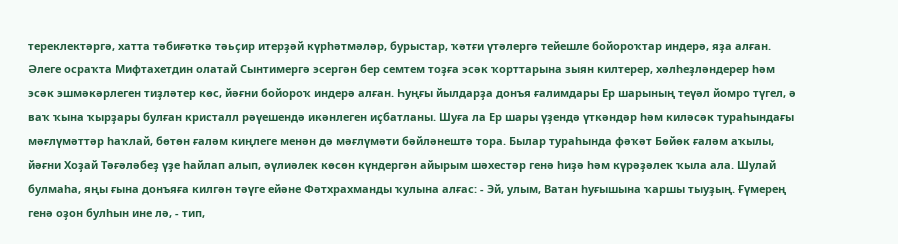тереклектәргә, хатта тәбиғәткә тәьҫир итерҙәй күрһәтмәләр, бурыстар, ҡәтғи үтәлергә тейешле бойороҡтар индерә, яҙа алған.
Әлеге осраҡта Мифтахетдин олатай Сынтимергә эсергән бер семтем тоҙға эсәк ҡорттарына зыян килтерер, хәлһеҙләндерер һәм эсәк эшмәкәрлеген тиҙләтер көс, йәғни бойороҡ индерә алған. Һуңғы йылдарҙа донъя ғалимдары Ер шарының теүәл йомро түгел, ә ваҡ ҡына ҡырҙары булған кристалл рәүешендә икәнлеген иҫбатланы. Шуға ла Ер шары үҙендә үткәндәр һәм киләсәк тураһындағы мәғлүмәттәр һаҡлай, бөтөн ғаләм киңлеге менән дә мәғлүмәти бәйләнештә тора. Былар тураһында фәҡәт Бөйөк ғаләм аҡылы, йәғни Хоҙай Тәғәләбеҙ үҙе һайлап алып, әүлиәлек көсөн күндергән айырым шәхестәр генә һиҙә һәм күрәҙәлек ҡыла ала. Шулай булмаһа, яңы ғына донъяға килгән тәүге ейәне Фәтхрахманды ҡулына алғас: - Эй, улым, Ватан һуғышына ҡаршы тыуҙың. Ғүмерең генә оҙон булһын ине лә, - тип,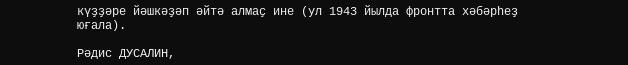күҙҙәре йәшкәҙәп әйтә алмаҫ ине (ул 1943 йылда фронтта хәбәрһеҙ юғала).

Рәдис ДУСАЛИН,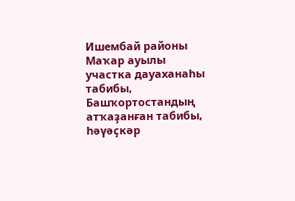Ишембай районы Маҡар ауылы участка дауаханаһы табибы, Башҡортостандың атҡаҙанған табибы, һәүәҫкәр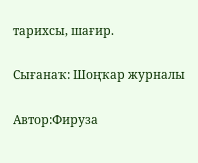тарихсы, шағир.

Сығанаҡ: Шоңҡар журналы

Автор:Фируза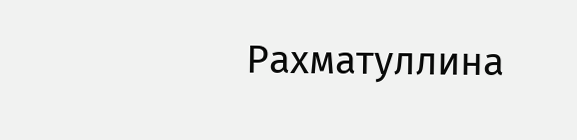Рахматуллина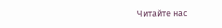Читайте нас